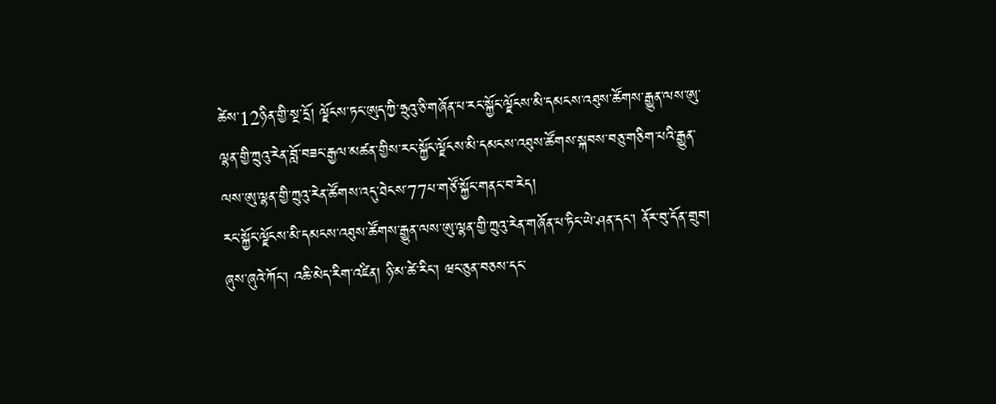ཚེས་12ཉིན་གྱི་སྔ་དྲོ། ལྗོངས་ཏང་ཨུད་ཀྱི་ཧྲུའུ་ཅི་གཞོན་པ་རང་སྐྱོང་ལྗོངས་མི་དམངས་འཐུས་ཚོགས་རྒྱུན་ལས་ཨུ་ལྷན་གྱི་ཀྲུའུ་རེན་བློ་བཟང་རྒྱལ་མཚན་གྱིས་རང་སྐྱོང་ལྗོངས་མི་དམངས་འཐུས་ཚོགས་སྐབས་བཅུ་གཅིག་པའི་རྒྱུན་ལས་ཨུ་ལྷན་གྱི་ཀྲུའུ་རེན་ཚོགས་འདུ་ཐེངས་77པ་གཙོ་སྐྱོང་གནང་བ་རེད།
རང་སྐྱོང་ལྗོངས་མི་དམངས་འཐུས་ཚོགས་རྒྱུན་ལས་ཨུ་ལྷན་གྱི་ཀྲུའུ་རེན་གཞོན་པ་ཏིང་ཡེ་ཤན་དང་། ནོར་བུ་དོན་གྲུབ། ཞུས་ཞུའེ་ཀོང་། འཆི་མེད་རིག་འཛིན། ཉི་མ་ཚེ་རིང་། ཝང་ཅུན་བཅས་དང་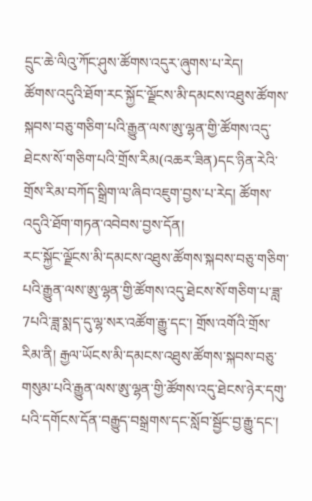དྲུང་ཆེ་ལིའུ་ཀོང་ཤུས་ཚོགས་འདུར་ཞུགས་པ་རེད།
ཚོགས་འདུའི་ཐོག་རང་སྐྱོང་ལྗོངས་མི་དམངས་འཐུས་ཚོགས་སྐབས་བཅུ་གཅིག་པའི་རྒྱུན་ལས་ཨུ་ལྷན་གྱི་ཚོགས་འདུ་ཐེངས་སོ་གཅིག་པའི་གྲོས་རིམ(འཆར་ཟིན)དང་ཉིན་རེའི་གྲོས་རིམ་བཀོད་སྒྲིག་ལ་ཞིབ་འཇུག་བྱས་པ་རེད། ཚོགས་འདུའི་ཐོག་གཏན་འབེབས་བྱས་དོན།
རང་སྐྱོང་ལྗོངས་མི་དམངས་འཐུས་ཚོགས་སྐབས་བཅུ་གཅིག་པའི་རྒྱུན་ལས་ཨུ་ལྷན་གྱི་ཚོགས་འདུ་ཐེངས་སོ་གཅིག་པ་ཟླ་7པའི་ཟླ་སྨད་དུ་ལྷ་སར་འཚོག་རྒྱུ་དང་། གྲོས་འགོའི་གྲོས་རིམ་ནི། རྒྱལ་ཡོངས་མི་དམངས་འཐུས་ཚོགས་སྐབས་བཅུ་གསུམ་པའི་རྒྱུན་ལས་ཨུ་ལྷན་གྱི་ཚོགས་འདུ་ཐེངས་ཉེར་དགུ་པའི་དགོངས་དོན་བརྒྱུད་བསྒྲགས་དང་སློབ་སྦྱོང་བྱ་རྒྱུ་དང་།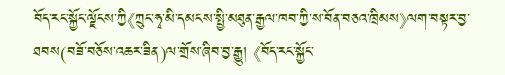བོད་རང་སྐྱོང་ལྗོངས་ཀྱི《ཀྲུང་ཧྭ་མི་དམངས་སྤྱི་མཐུན་རྒྱལ་ཁབ་ཀྱི་ས་བོན་བཅའ་ཁྲིམས》ལག་བསྟར་བྱ་ཐབས(བཟོ་བཅོས་འཆར་ཟིན)ལ་གྲོས་ཞིབ་བྱ་རྒྱུ། 《བོད་རང་སྐྱོང་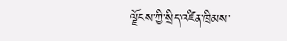ལྗོངས་ཀྱི་སྲིད་འཛིན་ཁྲིམས་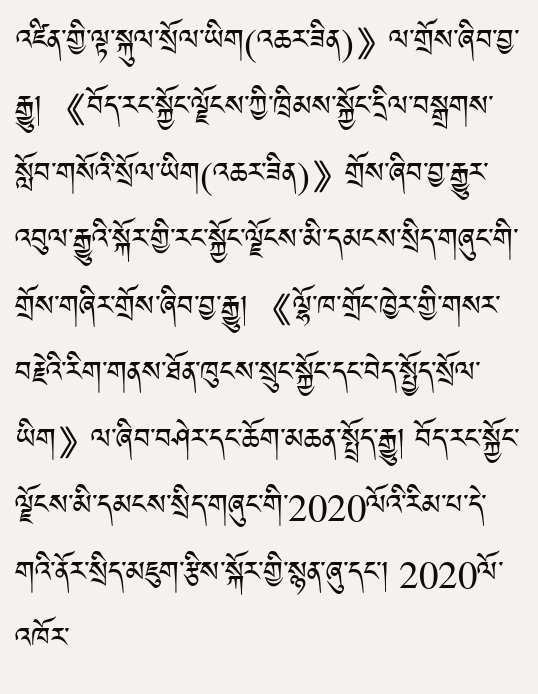འཛིན་གྱི་ལྟ་སྐུལ་སྲོལ་ཡིག(འཆར་ཟིན)》ལ་གྲོས་ཞིབ་བྱ་རྒྱུ། 《བོད་རང་སྐྱོང་ལྗོངས་ཀྱི་ཁྲིམས་སྐྱོང་དྲིལ་བསྒྲགས་སློབ་གསོའི་སྲོལ་ཡིག(འཆར་ཟིན)》གྲོས་ཞིབ་བྱ་རྒྱུར་འབུལ་རྒྱུའི་སྐོར་གྱི་རང་སྐྱོང་ལྗོངས་མི་དམངས་སྲིད་གཞུང་གི་གྲོས་གཞིར་གྲོས་ཞིབ་བྱ་རྒྱུ། 《ལྷོ་ཁ་གྲོང་ཁྱེར་གྱི་གསར་བརྗེའི་རིག་གནས་ཐོན་ཁུངས་སྲུང་སྐྱོང་དང་བེད་སྤྱོད་སྲོལ་ཡིག》ལ་ཞིབ་བཤེར་དང་ཆོག་མཆན་སྤྲོད་རྒྱུ། བོད་རང་སྐྱོང་ལྗོངས་མི་དམངས་སྲིད་གཞུང་གི་2020ལོའི་རིམ་པ་དེ་གའི་ནོར་སྲིད་མཇུག་རྩིས་སྐོར་གྱི་སྙན་ཞུ་དང་། 2020ལོ་འཁོར་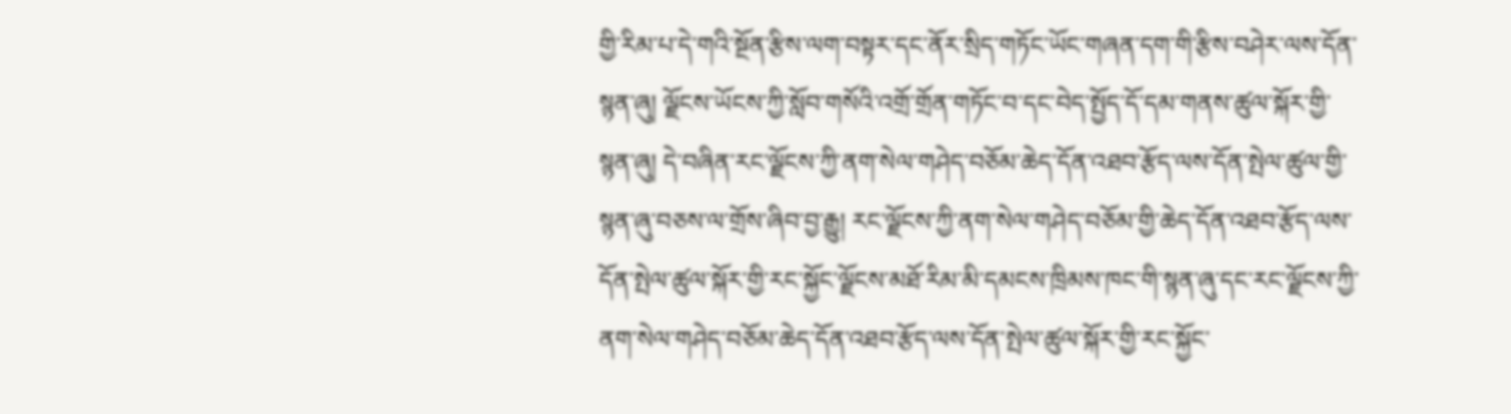གྱི་རིམ་པ་དེ་གའི་སྔོན་རྩིས་ལག་བསྟར་དང་ནོར་སྲིད་གཏོང་ཡོང་གཞན་དག་གི་རྩིས་བཤེར་ལས་དོན་སྙན་ཞུ། ལྗོངས་ཡོངས་ཀྱི་སློབ་གསོའི་འགྲོ་གྲོན་གཏོང་བ་དང་བེད་སྤྱོད་དོ་དམ་གནས་ཚུལ་སྐོར་གྱི་སྙན་ཞུ། དེ་བཞིན་རང་ལྗོངས་ཀྱི་ནག་སེལ་གཤེད་བཅོམ་ཆེད་དོན་འཐབ་རྩོད་ལས་དོན་སྤེལ་ཚུལ་གྱི་སྙན་ཞུ་བཅས་ལ་གྲོས་ཞིབ་བྱ་རྒྱུ། རང་ལྗོངས་ཀྱི་ནག་སེལ་གཤེད་བཅོམ་གྱི་ཆེད་དོན་འཐབ་རྩོད་ལས་དོན་སྤེལ་ཚུལ་སྐོར་གྱི་རང་སྐྱོང་ལྗོངས་མཐོ་རིམ་མི་དམངས་ཁྲིམས་ཁང་གི་སྙན་ཞུ་དང་རང་ལྗོངས་ཀྱི་ནག་སེལ་གཤེད་བཅོམ་ཆེད་དོན་འཐབ་རྩོད་ལས་དོན་སྤེལ་ཚུལ་སྐོར་གྱི་རང་སྐྱོང་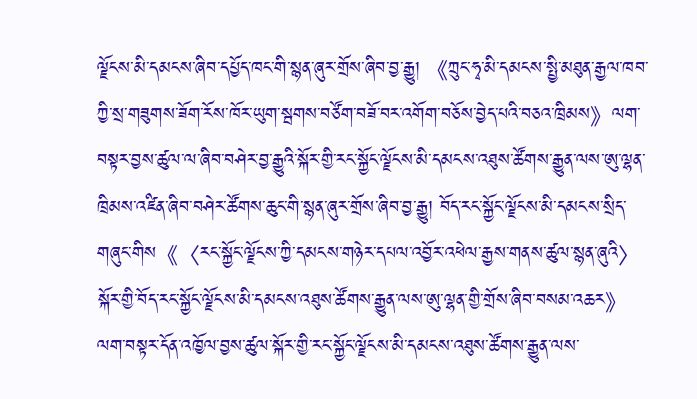ལྗོངས་མི་དམངས་ཞིབ་དཔྱོད་ཁང་གི་སྙན་ཞུར་གྲོས་ཞིབ་བྱ་རྒྱུ། 《ཀྲུང་ཧྭ་མི་དམངས་སྤྱི་མཐུན་རྒྱལ་ཁབ་ཀྱི་སྲ་གཟུགས་ཟོག་རོས་ཁོར་ཡུག་སྦགས་བཙོག་བཟོ་བར་འགོག་བཅོས་བྱེད་པའི་བཅའ་ཁྲིམས》ལག་བསྟར་བྱས་ཚུལ་ལ་ཞིབ་བཤེར་བྱ་རྒྱུའི་སྐོར་གྱི་རང་སྐྱོང་ལྗོངས་མི་དམངས་འཐུས་ཚོགས་རྒྱུན་ལས་ཨུ་ལྷན་ཁྲིམས་འཛིན་ཞིབ་བཤེར་ཚོགས་ཆུང་གི་སྙན་ཞུར་གྲོས་ཞིབ་བྱ་རྒྱུ། བོད་རང་སྐྱོང་ལྗོངས་མི་དམངས་སྲིད་གཞུང་གིས《〈རང་སྐྱོང་ལྗོངས་ཀྱི་དམངས་གཉེར་དཔལ་འབྱོར་འཕེལ་རྒྱས་གནས་ཚུལ་སྙན་ཞུའི〉སྐོར་གྱི་བོད་རང་སྐྱོང་ལྗོངས་མི་དམངས་འཐུས་ཚོགས་རྒྱུན་ལས་ཨུ་ལྷན་གྱི་གྲོས་ཞིབ་བསམ་འཆར》ལག་བསྟར་དོན་འཁྱོལ་བྱས་ཚུལ་སྐོར་གྱི་རང་སྐྱོང་ལྗོངས་མི་དམངས་འཐུས་ཚོགས་རྒྱུན་ལས་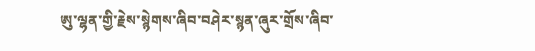ཨུ་ལྷན་གྱི་རྗེས་སྙེགས་ཞིབ་བཤེར་སྙན་ཞུར་གྲོས་ཞིབ་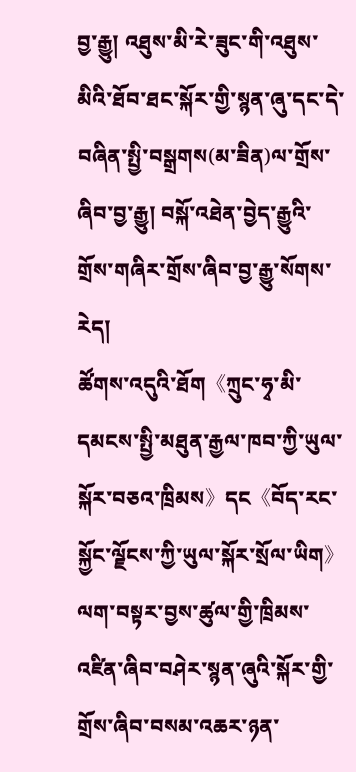བྱ་རྒྱུ། འཐུས་མི་རེ་ཟུང་གི་འཐུས་མིའི་ཐོབ་ཐང་སྐོར་གྱི་སྙན་ཞུ་དང་དེ་བཞིན་སྤྱི་བསྒྲགས(མ་ཟིན)ལ་གྲོས་ཞིབ་བྱ་རྒྱུ། བསྐོ་འཐེན་བྱེད་རྒྱུའི་གྲོས་གཞིར་གྲོས་ཞིབ་བྱ་རྒྱུ་སོགས་རེད།
ཚོགས་འདུའི་ཐོག《ཀྲུང་ཧྭ་མི་དམངས་སྤྱི་མཐུན་རྒྱལ་ཁབ་ཀྱི་ཡུལ་སྐོར་བཅའ་ཁྲིམས》དང《བོད་རང་སྐྱོང་ལྗོངས་ཀྱི་ཡུལ་སྐོར་སྲོལ་ཡིག》ལག་བསྟར་བྱས་ཚུལ་གྱི་ཁྲིམས་འཛིན་ཞིབ་བཤེར་སྙན་ཞུའི་སྐོར་གྱི་གྲོས་ཞིབ་བསམ་འཆར་ཉན་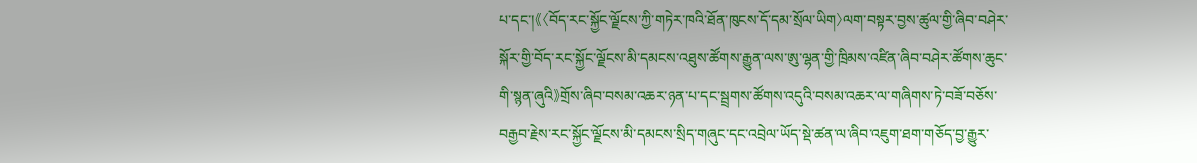པ་དང་།《〈བོད་རང་སྐྱོང་ལྗོངས་ཀྱི་གཏེར་ཁའི་ཐོན་ཁུངས་དོ་དམ་སྲོལ་ཡིག〉ལག་བསྟར་བྱས་ཚུལ་གྱི་ཞིབ་བཤེར་སྐོར་གྱི་བོད་རང་སྐྱོང་ལྗོངས་མི་དམངས་འཐུས་ཚོགས་རྒྱུན་ལས་ཨུ་ལྷན་གྱི་ཁྲིམས་འཛིན་ཞིབ་བཤེར་ཚོགས་ཆུང་གི་སྙན་ཞུའི》གྲོས་ཞིབ་བསམ་འཆར་ཉན་པ་དང་སྦྲགས་ཚོགས་འདུའི་བསམ་འཆར་ལ་གཞིགས་ཏེ་བཟོ་བཅོས་བརྒྱབ་རྗེས་རང་སྐྱོང་ལྗོངས་མི་དམངས་སྲིད་གཞུང་དང་འབྲེལ་ཡོད་སྡེ་ཚན་ལ་ཞིབ་འཇུག་ཐག་གཅོད་བྱ་རྒྱུར་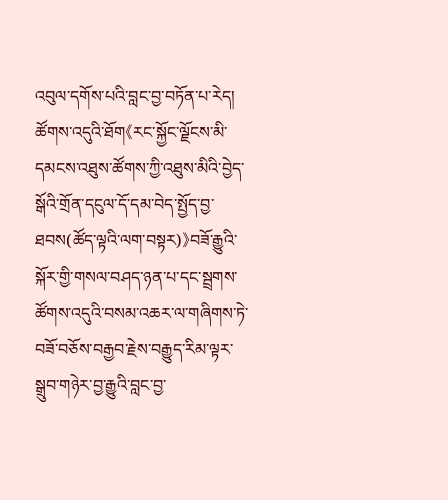འབུལ་དགོས་པའི་བླང་བྱ་བཏོན་པ་རེད།
ཚོགས་འདུའི་ཐོག《རང་སྐྱོང་ལྗོངས་མི་དམངས་འཐུས་ཚོགས་ཀྱི་འཐུས་མིའི་བྱེད་སྒོའི་གྲོན་དངུལ་དོ་དམ་བེད་སྤྱོད་བྱ་ཐབས(ཚོད་ལྟའི་ལག་བསྟར)》བཟོ་རྒྱུའི་སྐོར་གྱི་གསལ་བཤད་ཉན་པ་དང་སྦྲགས་ཚོགས་འདུའི་བསམ་འཆར་ལ་གཞིགས་ཏེ་བཟོ་བཅོས་བརྒྱབ་རྗེས་བརྒྱུད་རིམ་ལྟར་སྒྲུབ་གཉེར་བྱ་རྒྱུའི་བླང་བྱ་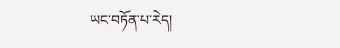ཡང་བཏོན་པ་རེད།